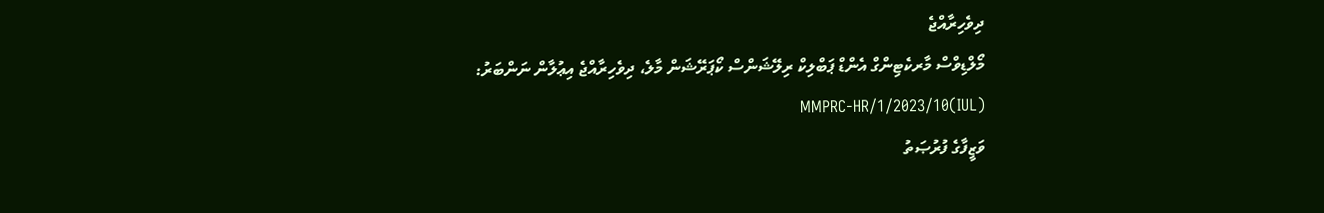ދިވެހިރާއްޖެ
މޯލްޑިވްސް މާރކެޓިންގް އެންޑް ޕަބްލިކް ރިލޭޝަންސް ކޯޕަރޭޝަން މާލެ، ދިވެހިރާއްޖެ އިޢުލާން ނަންބަރު: (IUL)MMPRC-HR/1/2023/10
ވަޒީފާގެ ފުރުޞަތު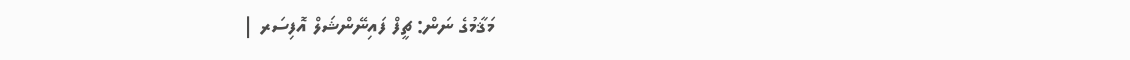މަޤާމުގެ ނަން: ޗީފް ފައިނޭންޝަލް އޮފިސަރ |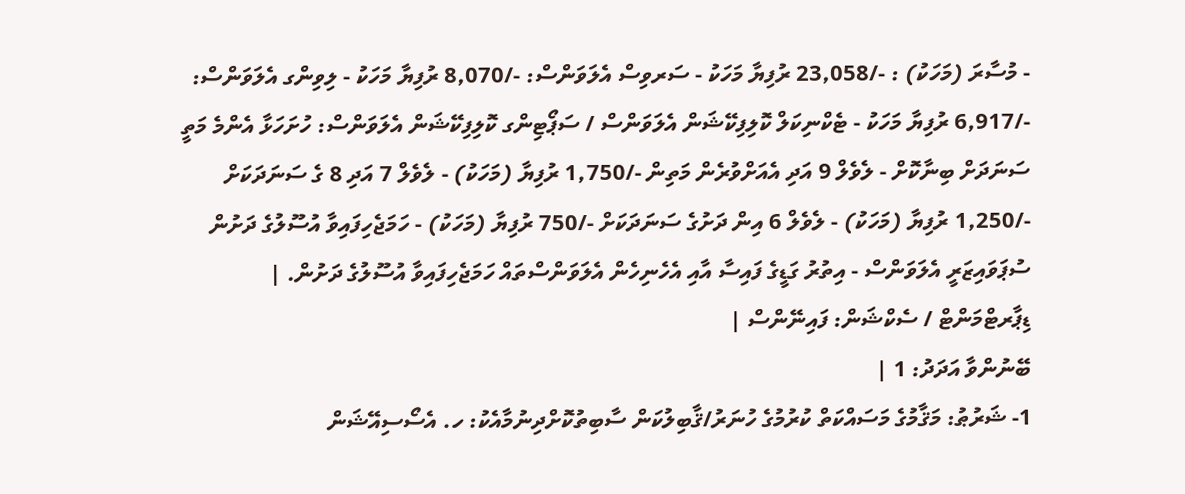- މުސާރަ (މަހަކު) : -/23,058 ރުފިޔާ މަހަކު - ސަރވިސް އެލަވަންސް: -/8,070 ރުފިޔާ މަހަކު - ލިވިންގ އެލަވަންސް: -/6,917 ރުފިޔާ މަހަކު - ޓެކްނިކަލް ކޮލިފިކޭޝަން އެލަވަންސް / ސަޕޯޓިންގ ކޮލިފިކޭޝަން އެލަވަންސް: ހުށަހަޅާ އެންމެ މަތީ ސަނަދަށް ބިނާކޮށް - ލެވެލް 9 އަދި އެއަށްވުރެން މަތިން -/1,750 ރުފިޔާ (މަހަކު) - ލެވެލް 7 އަދި 8 ގެ ސަނަދަކަށް -/1,250 ރުފިޔާ (މަހަކު) - ލެވެލް 6 އިން ދަށުގެ ސަނަދަކަށް -/750 ރުފިޔާ (މަހަކު) - ހަމަޖެހިފައިވާ އުސޫލުގެ ދަށުން ސުޕަވައިޒަރީ އެލަވަންސް - އިތުރު ގަޑީގެ ފައިސާ އާއި އެހެނިހެން އެލަވަންސްތައް ހަމަޖެހިފައިވާ އުސޫލުގެ ދަށުން. |
ޑިޕާރޓްމަންޓް / ސެކްޝަން: ފައިނޭންސް |
ބޭނުންވާ އަދަދު: 1 |
1- ޝަރުޠު: މަޤާމުގެ މަސައްކަތް ކުރުމުގެ ހުނަރު/ޤާބިލުކަން ސާބިތުކޮށްދިނުމާއެކު: ހ. އެސޯސިއޭޝަން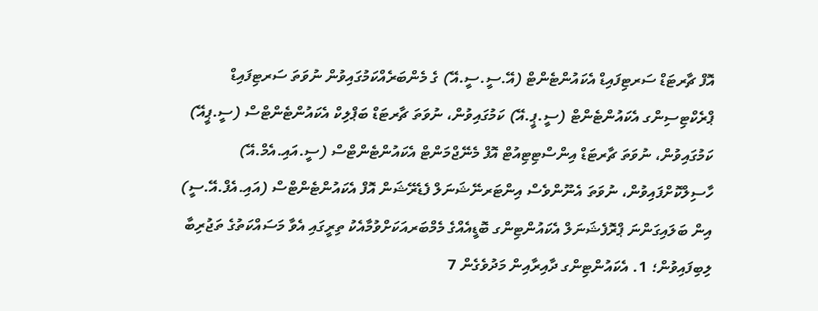އޮފް ޗާރޓަޑް ސަރޓިފައިޑް އެކައުންޓެންޓް (އޭ.ސީ.ސީ.އޭ) ގެ މެންބަރެއްކަމުގައިވުން ނުވަތަ ސަރޓިފައިޑް ޕްރެކްޓިސިންގ އެކައުންޓެންޓް (ސީ.ޕީ.އޭ) ކަމުގައިވުން، ނުވަތަ ޗާރޓަޑް ބަޕްލިކް އެކައުންޓެންޓްސް (ސީ.ޕީއޭ) ކަމުގައިވުން، ނުވަތަ ޗާރޓަޑް އިންސްޓިޓިއުޓް އޮފް މެނޭޖްމަންޓް އެކައުންޓެންޓްސް (ސީ.އައި.އެމް.އޭ) ހާސިލްކޮށްފައިވުން، ނުވަތަ އެނޫންވެސް އިންޓަރނޭޝަނަލް ފެޑެރޭޝަން އޮފް އެކައުންޓެންޓްސް (އައި.އެފް.އޭ.ސީ) އިން ބަލައިގަންނަ ޕްރޮފެޝަނަލް އެކައުންޓިންގ ބޮޑީއެއްގެ މެމްބަރއަކަށްވުމާއެކު ތިރީގައި އެވާ މަސައްކަތުގެ ތަޖުރިބާ ލިބިފައިވުން؛ 1. އެކައުންޓިންގ ދާއިރާއިން މަދުވެގެން 7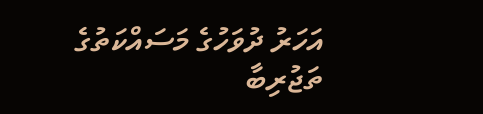އަހަރު ދުވަހުގެ މަސައްކަތުގެ ތަޖުރިބާ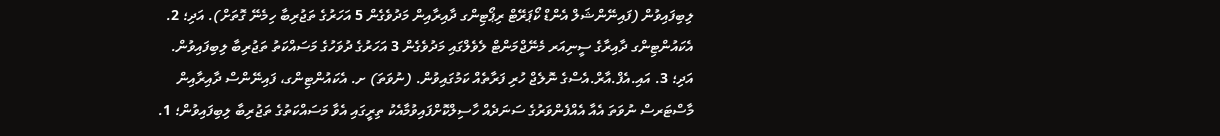ލިބިފައިވުން (ފައިނޭންޝަލް އެންޑް ކޯޕަރޭޓް ރިޕޯޓިންގ ދާއިރާއިން މަދުވެގެން 5 އަހަރުގެ ތަޖުރިބާ ހިމެނޭ ގޮތަށް). އަދި؛ 2. އެކައުންޓިންގ ދާއިރާގެ ސީނިއަރ މެނޭޖްމަންޓް ލެވެލްގައި މަދުވެގެން 3 އަހަރުގެ ދުވަހުގެ މަސައްކަތު ތަޖުރިބާ ލިބިފައިވުން. އަދި؛ 3. އައި.އެފް.އާރް.އެސްގެ ނޮލެޖް ހުރި ފަރާތެއް ކަމުގައިވުން. (ނުވަތަ) ށ. އެކައުންޓިންގ، ފައިނޭންސް ދާއިރާއިން މާސްޓަރސް ނުވަތަ އެއާ އެއްފެންވަރުގެ ސަނަދެއް ހާސިލްކޮށްފައިވުމާއެކު ތިރީގައި އެވާ މަސައްކަތުގެ ތަޖުރިބާ ލިބިފައިވުން؛ 1.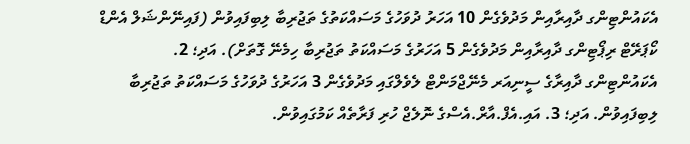އެކައުންޓިންގ ދާއިރާއިން މަދުވެގެން 10 އަހަރު ދުވަހުގެ މަސައްކަތުގެ ތަޖުރިބާ ލިބިފައިވުން (ފައިނޭންޝަލް އެންޑް ކޯޕަރޭޓް ރިޕޯޓިންގ ދާއިރާއިން މަދުވެގެން 5 އަހަރުގެ މަސައްކަތު ތަޖުރިބާ ހިމެނޭ ގޮތަށް). އަދި؛ 2. އެކައުންޓިންގ ދާއިރާގެ ސީނިއަރ މެނޭޖްމަންޓް ލެވެލްގައި މަދުވެގެން 3 އަހަރުގެ ދުވަހުގެ މަސައްކަތު ތަޖުރިބާ ލިބިފައިވުން. އަދި؛ 3. އައި.އެފް.އާރް.އެސްގެ ނޮލެޖް ހުރި ފަރާތެއް ކަމުގައިވުން.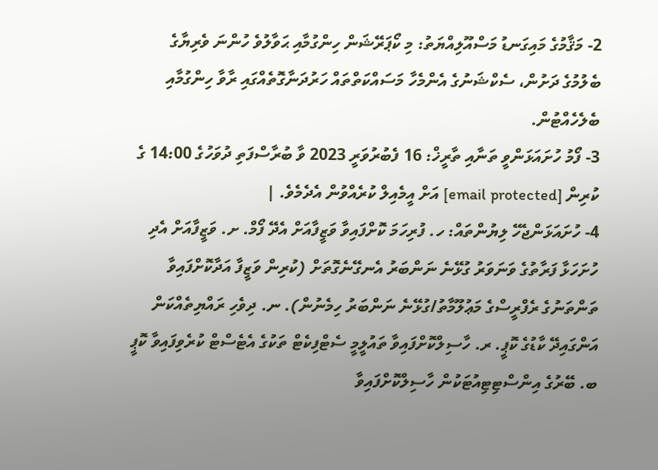2- މަޤާމުގެ މައިގަނޑު މަސްއޫލިއްޔަތު: މި ކޯޕަރޭޝަން ހިންގުމާއި ޙަވާލުވެ ހުންނަ ވެރިޔާގެ ބެލުމުގެ ދަށުން، ސެކްޝަނުގެ އެންމެހާ މަސައްކަތްތައް ހަރުދަނާގޮތެއްގައި ރާވާ ހިންގުމާއި ބެލެހެއްޓުން.
3- ފޯމު ހުށައަޅަންވީ ތަނާއި ތާރީޚް: 16 ފެބުރުވަރީ 2023 ވާ ބުރާސްފަތި ދުވަހުގެ 14:00 ގެ ކުރިން [email protected] އަށް އީމެއިލް ކުރެއްވުން އެދެމެވެ. |
4- ހުށައަޅަންޖެހޭ ލިޔުންތައް: ހ. ފުރިހަމަ ކޮށްފައިވާ ވަޒީފާއަށް އެދޭ ފޯމް. ށ. ވަޒީފާއަށް އެދި ހުށަހަޅާ ފަރާތުގެ ވަނަވަރު ގުޅޭނެ ނަންބަރު އެނގޭނެގޮތަށް (ކުރިން ވަޒީފާ އަދާކޮށްފައިވާ ތަންތަނުގެ ރެފްރީސްގެ މަޢުލޫމާތު/ގުޅޭނެ ނަންބަރު ހިމެނުން). ނ. ދިވެހި ރައްޔިތެއްކަން އަންގައިދޭ ކާޑުގެ ކޮޕީ. ރ. ހާސިލްކޮށްފައިވާ ތައުލީމީ ސެޓްފިކެޓް ތަކުގެ އެޓެސްޓް ކުރެވިފައިވާ ކޮޕީ ބ. ބޭރުގެ އިންސްޓިޓިއުޓަކުން ހާސިލްކޮށްފައިވާ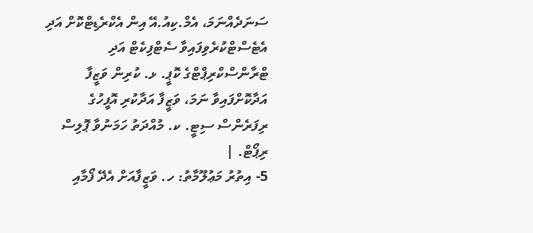ސަނަދެއްނަމަ، އެމް.ކިއު.އޭ އިން އެކްރެޑިޓްކޮށް އަދި އެޓެސްޓްކުރެވިފައިވާ ސެޓްފިކެޓް އަދި ޓްރާންސްކްރިޕްޓްގެ ކޮޕީ. ޅ. ކުރިން ވަޒީފާ އަދާކޮށްފައިވާ ނަމަ، ވަޒީފާ އަދާކުރި އޮފީހުގެ ރިފަރެންސް ސިޓީ. ކ. މުއްދަތު ހަމަނުވާ ޕޮލިސް ރިޕޯޓް. |
5- އިތުރު މަޢުލޫމާތު: ހ. ވަޒީފާއަށް އެދޭ ފޯމާއި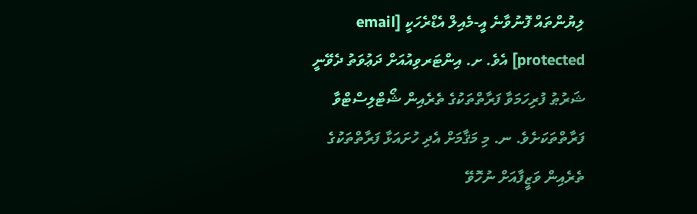ލިޔުންތައް ފޮނުވާނެ އީ-މެއިލް އެޑްރެހަކީ [email protected] އެވެ. ށ. އިންޓަރވިއުއަށް ދަޢުވަތު ދެވޭނީ ޝަރުޠު ފުރިހަމަވާ ފަރާތްތަކުގެ ތެރެއިން ޝޯޓްލިސްޓްވާ ފަރާތްތަކަށެވެ. ނ. މި މަޤާމަށް އެދި ހުށައަޅާ ފަރާތްތަކުގެ ތެރެއިން ވަޒީފާއަށް ނުހޮވޭ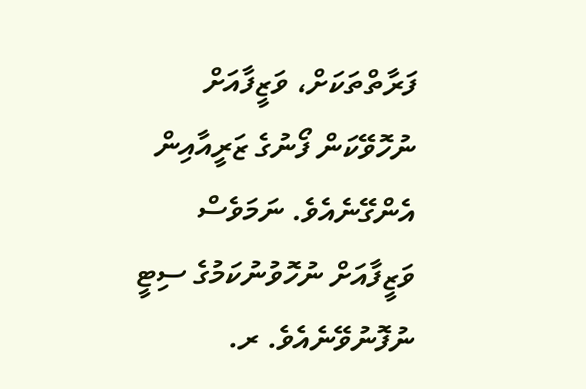ފަރާތްތަކަށް، ވަޒީފާއަށް ނުހޮވޭކަން ފޯނުގެ ޒަރީއާއިން އެންގޭނެއެވެ. ނަމަވެސް ވަޒީފާއަށް ނުހޮވުނުކަމުގެ ސިޓީ ނުފޮނުވޭނެއެވެ. ރ.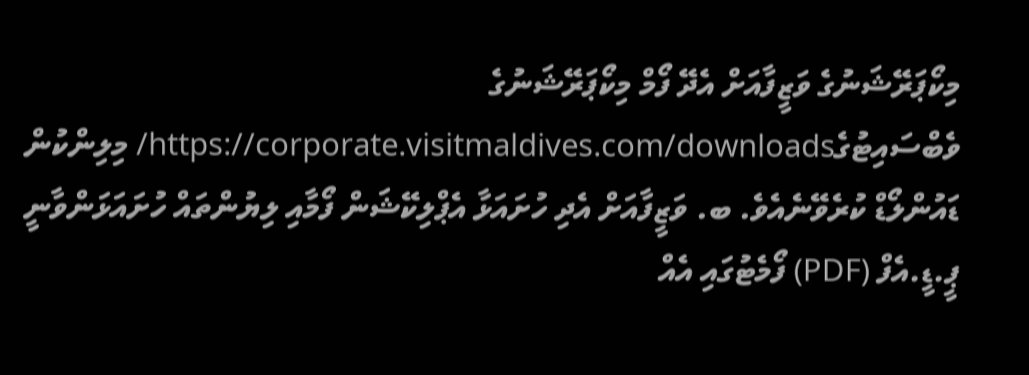މިކޯޕަރޭޝަނުގެ ވަޒީފާއަށް އެދޭ ފޯމް މިކޯޕަރޭޝަނުގެ ވެބްސައިޓުގެhttps://corporate.visitmaldives.com/downloads/ މިލިންކުން ޑައުންލޯޑް ކުރެވޭނެއެވެ. ބ. ވަޒީފާއަށް އެދި ހުށައަޅާ އެޕްލިކޭޝަން ފޯމާއި ލިޔުންތައް ހުށައަޅަންވާނީ ޕީ.ޑީ.އެފް (PDF) ފޯމެޓުގައި އެއް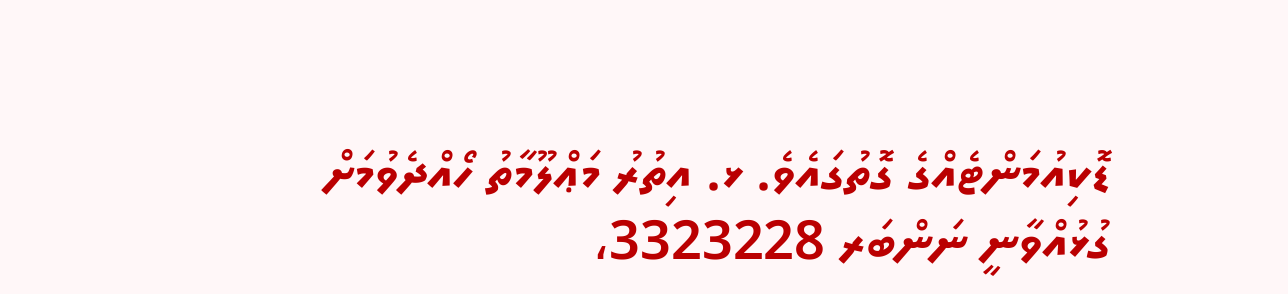ޑޮކިއުމަންޓެއްގެ ގޮތުގައެވެ. ޅ. އިތުރު މަޢްލޫމާތު ހޯއްދެވުމަށް ގުޅުއްވާނީ ނަންބަރ 3323228،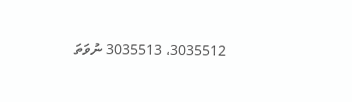3035512، 3035513 ނުވަތަ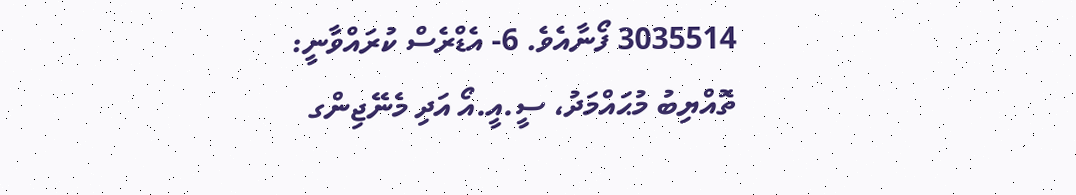3035514 ފޯނާއެވެ. 6- އެޑްރެސް ކުރައްވާނީ: ތޮއްޔިބު މުޙައްމަދު، ސީ.އީ.އޯ އަދި މެނޭޖިންގ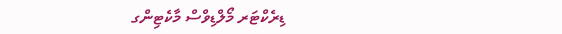ޑިރެކްޓަރ މޯލްޑިވްސް މާކެޓިންގ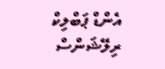އެންޑް ޕަބްލިކް ރިލޭޝަންސް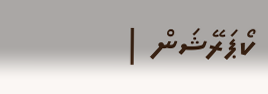ކޯޕަރޭޝަން |